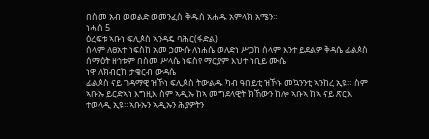በስመ አብ ወወልድ ወመንፈስ ቅዱስ አሐዱ አምላክ አሜን።
ነሓሰ 5
ዕረፍቱ ኣቡነ ፍሊጶስ ኣንዳዴ ባሕር(ፋድል)
ሰላም ለፀአተ ነፍስከ አመ ኃሙሱ ለነሐሴ ወለድነ ሥጋከ ሰላም እንተ ይደልዎ ቅዳሴ ፊልጶስ ሰማዕት ዘኅቱም በስመ ሥላሴ ነፍስየ ማርያም እህተ ነቢይ ሙሴ
ነዋ ለክብርከ ታቄርብ ውዳሴ
ፊልጶስ ናይ ገዳማዊ ዝኾነ ፍሊጶስ ትውልዱ ካብ ዓበይቲ ዝኾኑ መኳንንቲ ኣንከረ ኢዩ። ስም ኣቡኡ ይርድኣነ እግዚእ ስም ኣዲኡ ከኣ መግደላዊት ክኸውን ከሎ ኣቡኣ ከኣ ናይ ጽርእ ተወላዲ ኢዩ።ኣቡኡን ኣዲኡን ሕያዎትን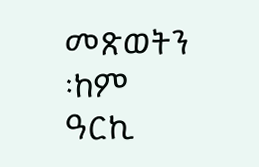መጽወትን ፡ከም ዓርኪ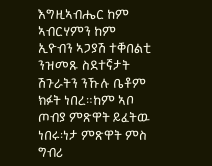እግዚኣብሔር ከም ኣብርሃምን ከም ኢዮብን ኣጋያሽ ተቐበልቲ ንዝመጹ ስደተኛታት ሽጉራትን ንኹሉ ቤቶም ክፉት ነበረ።ከም ኣቦ ጦብያ ምጽዋት ይፈትዉ ነበሩ፡ነታ ምጽዋት ምስ ግብሪ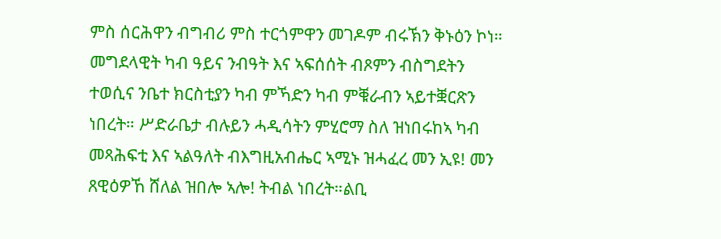ምስ ሰርሕዋን ብግብሪ ምስ ተርጎምዋን መገዶም ብሩኽን ቅኑዕን ኮነ።
መግደላዊት ካብ ዓይና ንብዓት እና ኣፍሰሰት ብጾምን ብስግደትን ተወሲና ንቤተ ክርስቲያን ካብ ምኻድን ካብ ምቑራብን ኣይተቛርጽን ነበረት። ሥድራቤታ ብሉይን ሓዲሳትን ምሂሮማ ስለ ዝነበሩከኣ ካብ መጻሕፍቲ እና ኣልዓለት ብእግዚአብሔር ኣሚኑ ዝሓፈረ መን ኢዩ! መን ጸዊዕዎኸ ሸለል ዝበሎ ኣሎ! ትብል ነበረት።ልቢ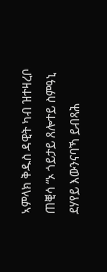ኣምላክ ቅዱስ ዳዊት ካብ ዝተዛረቦ ጠቒሳ “ኦ ጎይታይ ጸሎተይ ስምዓኒ ደሃየይ እውንናባኻ ይብጻሕ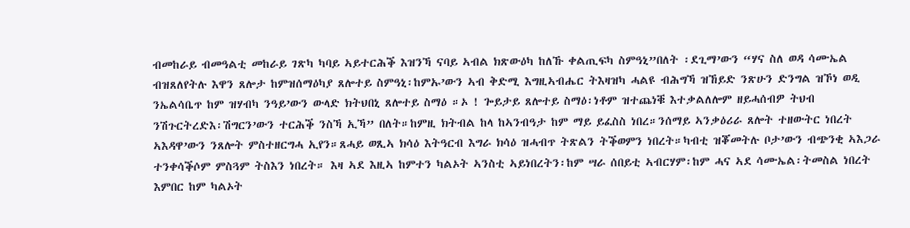ብመከራይ ብመዓልቲ መከራይ ገጽካ ካባይ ኣይተርሕቕ እዝንኻ ናባይ ኣብል ክጽውዕካ ከለኹ ቀልጢፍካ ስምዓኒ”በለት ፡ደጊማ’ውን “ሃና ስለ ወዳ ሳሙኤል ብዝጸለየትሉ እዋን ጸሎታ ከምዝሰማዕካያ ጸሎተይ ስምዓኒ፡ከምኡ’ውን ኣብ ቅድሚ እግዚኣብሔር ትእዛዝካ ሓልዩ ብሕግኻ ዝኸይድ ንጽሁን ድንግል ዝኾነ ወዲ ንኤልሳቤጥ ከም ዝሃብካ ንዓይ’ውን ውላድ ክትህበኒ ጸሎተይ ስማዕ ።ኦ ! ጐይታይ ጸሎተይ ስማዕ፡ነቶም ዝተጨነቑ እተቃልለሎም ዘይሓሰብዎ ትህብ ንሽጉርትረድእ፡ሽግርን’ውን ተርሕቕ ንስኻ ኢኻ” በለት።ከምዚ ክትብል ከላ ከኣንብዓታ ከም ማይ ይፈስስ ነበረ።ንሰማይ ኣንቃዕሪራ ጸሎት ተዘውትር ነበረት ኣእዳዋ’ውን ንጸሎት ምስተዘርግሓ ኢየን።ጸሓይ ወጺኣ ክሳዕ እትዓርብ እግራ ክሳዕ ዝሓብጥ ትጽልን ትቕወምን ነበረት።ካብቲ ዝቖመትሉ ቦታ’ውን ብጭንቂ ኣእጋራ ተንቀሳቕሶም ምስጓም ትስእን ነበረት። እዛ ኣደ እዚኣ ከምተን ካልኦት ኣንስቲ ኣይነበረትን፡ከም ሣራ ሰበይቲ ኣብርሃም፡ከም ሓና ኣደ ሳሙኤል፡ትመስል ነበረት እምበር ከም ካልኦት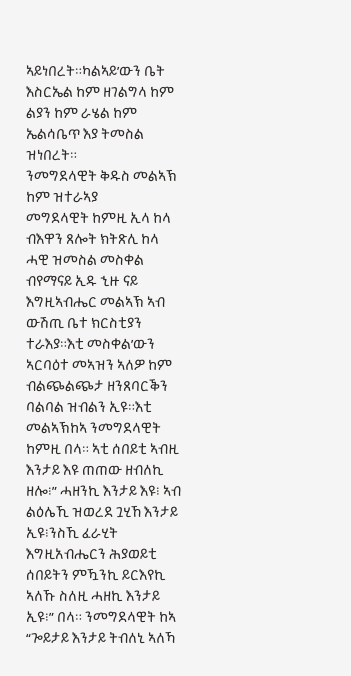ኣይነበረት።ካልኣይ’ውን ቤት እስርኤል ከም ዘገልግላ ከም ልያን ከም ራሄል ከም ኤልሳቤጥ እያ ትመስል ዝነበረት።
ንመግደላዊት ቅዱስ መልኣኽ ከም ዝተራኣያ
መግደላዊት ከምዚ ኢላ ከላ ብእዋን ጸሎት ክትጽሊ ከላ ሓዊ ዝመስል መስቀል ብየማናይ ኢዱ ኂዙ ናይ እግዚኣብሔር መልኣኽ ኣብ ውሽጢ ቤተ ክርስቲያን ተራእያ።እቲ መስቀል’ውን ኣርባዕተ መኣዝን ኣለዎ ከም ብልጭልጭታ ዘንጸባርቕን ባልባል ዝብልን ኢዩ።እቲ መልኣኽከኣ ንመግደላዊት ከምዚ በላ። ኣቲ ሰበይቲ ኣብዚ እንታይ እዩ ጠጠው ዘብለኪ ዘሎ፧” ሓዘንኪ እንታይ እዩ፧ ኣብ ልዕሌኺ ዝወረደ ጓሂኸ እንታይ ኢዩ፧ንስኺ ፈራሂት እግዚአብሔርን ሕያወይቲ ሰበይትን ምዃንኪ ይርእየኪ ኣለኹ ስለዚ ሓዘኪ እንታይ ኢዩ፧” በላ። ንመግደላዊት ከኣ “ጐይታይ እንታይ ትብለኒ ኣለኻ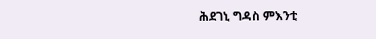ሕደገኒ ግዳስ ምእንቲ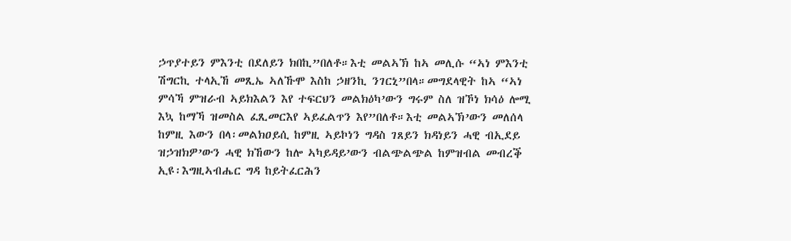ኃጥያተይን ምእንቲ በደለይን ክበኪ”በለቶ።እቲ መልኣኽ ከኣ መሊሱ “ኣነ ምእንቲ ሽግርኪ ተላኢኸ መጺኤ ኣለኹሞ እስከ ኃዘንኪ ንገርኒ”በላ።መግደላዊት ከኣ “ኣነ ምሳኻ ምዝራብ ኣይክእልን እየ ተፍርህን መልክዕካ’ውን ግሩም ስለ ዝኾነ ክሳዕ ሎሚ እኳ ከማኻ ዝመስል ፈጺመርእየ ኣይፈልጥን እየ”በለቶ።እቲ መልኣኽ’ውን መለሰላ ከምዚ እውን በላ፡መልክዐይሲ ከምዚ ኣይኮነን ግዳስ ገጸይን ክዳነይን ሓዊ ብኢደይ ዝኃዝክዎ’ውን ሓዊ ክኸውን ከሎ ኣካይዳይ’ውን ብልጭልጭል ከምዝብል መብረቕ ኢዩ፡እግዚኣብሔር ግዳ ከይትፈርሕን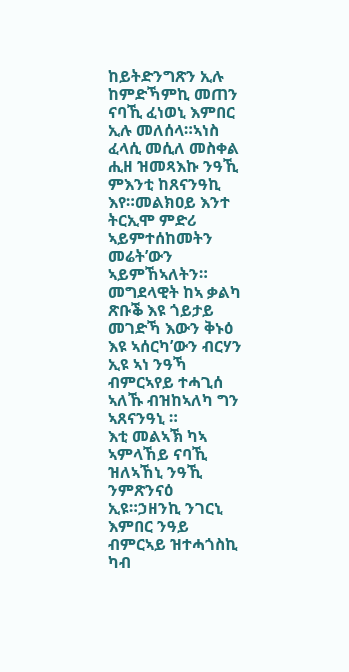ከይትድንግጽን ኢሉ ከምድኻምኪ መጠን ናባኺ ፈነወኒ እምበር ኢሉ መለሰላ።ኣነስ ፈላሲ መሲለ መስቀል ሒዘ ዝመጻእኩ ንዓኺ ምእንቲ ከጸናንዓኪ እየ።መልክዐይ እንተ ትርኢሞ ምድሪ ኣይምተሰከመትን መሬት’ውን ኣይምኸኣለትን። መግደላዊት ከኣ ቃልካ ጽቡቕ እዩ ጎይታይ መገድኻ እውን ቅኑዕ እዩ ኣሰርካ’ውን ብርሃን ኢዩ ኣነ ንዓኻ ብምርኣየይ ተሓጊሰ ኣለኹ ብዝከኣለካ ግን ኣጸናንዓኒ ።
እቲ መልኣኽ ካኣ ኣምላኸይ ናባኺ ዝለኣኸኒ ንዓኺ ንምጽንናዕ ኢዩ።ኃዘንኪ ንገርኒ እምበር ንዓይ ብምርኣይ ዝተሓጎስኪ ካብ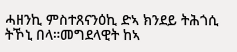ሓዘንኪ ምስተጸናንዕኪ ድኣ ክንደይ ትሕጎሲ ትኾኒ በላ።መግደላዊት ከኣ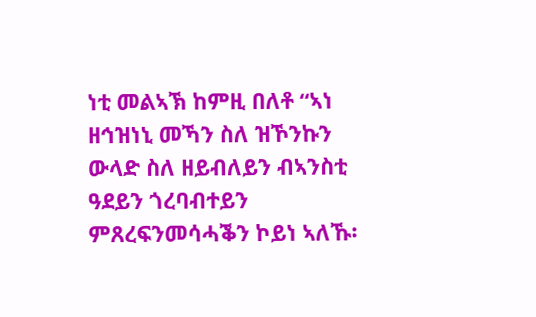ነቲ መልኣኽ ከምዚ በለቶ “ኣነ ዘኅዝነኒ መኻን ስለ ዝኾንኩን ውላድ ስለ ዘይብለይን ብኣንስቲ ዓደይን ጎረባብተይን ምጸረፍንመሳሓቕን ኮይነ ኣለኹ፡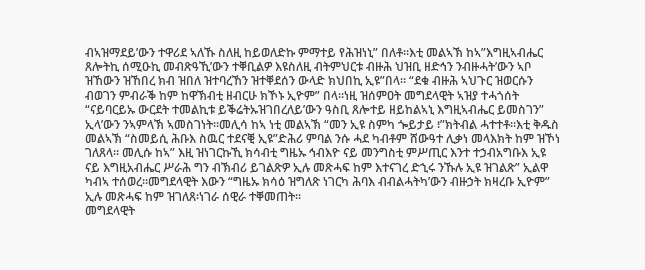ብኣዝማደይ’ውን ተዋሪደ ኣለኹ ስለዚ ከይወለድኩ ምማተይ የሕዝነኒ” በለቶ።እቲ መልኣኽ ከኣ”እግዚኣብሔር ጸሎትኪ ሰሚዑኪ መብጽዓኺ’ውን ተቐቢልዎ እዩስለዚ ብትምህርቱ ብዙሕ ህዝቢ ዘድኅን ንብዙሓት’ውን ኣቦ ዝኸውን ዝኸበረ ክብ ዝበለ ዝተባረኸን ዝተቐደሰን ውላድ ክህበኪ ኢዩ”በላ። “ደቁ ብዙሕ ኣህጉር ዝወርሱን ብወገን ምብራቕ ከም ከዋኽብቲ ዘብርሁ ክኾኑ ኢዮም” በላ።ነዚ ዝሰምዐት መግደላዊት ኣዝያ ተሓጎሰት “ናይባርይኡ ውርደት ተመልኪቱ ይቕሬትኡዝገበረለይ’ውን ዓስቢ ጸሎተይ ዘይከልኣኒ እግዚኣብሔር ይመስገን” ኢላ’ውን ንኣምላኽ ኣመስገነት።መሊሳ ከኣ ነቲ መልኣኽ “መን ኢዩ ስምካ ጐይታይ ፧”ክትብል ሓተተቶ።እቲ ቅዱስ መልኣኽ “ስመይሲ ሕቡእ ስዉር ተደናቒ ኢዩ”ድሕሪ ምባል ንሱ ሓደ ካብቶም ሸውዓተ ሊቃነ መላእክት ከም ዝኾነ ገለጸላ። መሊሱ ከኣ” እዚ ዝነገርኩኺ ክሳብቲ ግዜኡ ኅብእዮ ናይ መንግስቲ ምሥጢር እንተ ተኃብአግቡእ ኢዩ ናይ እግዚአብሔር ሥራሕ ግን ብኽብሪ ይገልጽዎ ኢሉ መጽሓፍ ከም እተናገረ ድኂሩ ንኹሉ ኢዩ ዝገልጽ” ኢልዋ ካብኣ ተሰወረ።መግደላዊት እውን “ግዜኡ ክሳዕ ዝግለጽ ነገርካ ሕባእ ብብልሓትካ’ውን ብዙኃት ክዛረቡ ኢዮም” ኢሉ መጽሓፍ ከም ዝገለጸ፡ነገራ ሰዊራ ተቐመጠት።
መግደላዊት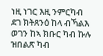ነዚ ነገር እዚ ንምርካብ ደገ ክትጸንዕ ከላ ብኻልእ ወገን ከኣ ክቡር ካብ ኩሉ ዝበልጽ ካብ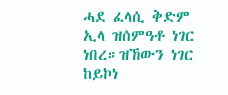ሓደ ፈላሲ ቅድም ኢላ ዝሰምዓቶ ነገር ነበረ።ዝኸውን ነገር ከይኮነ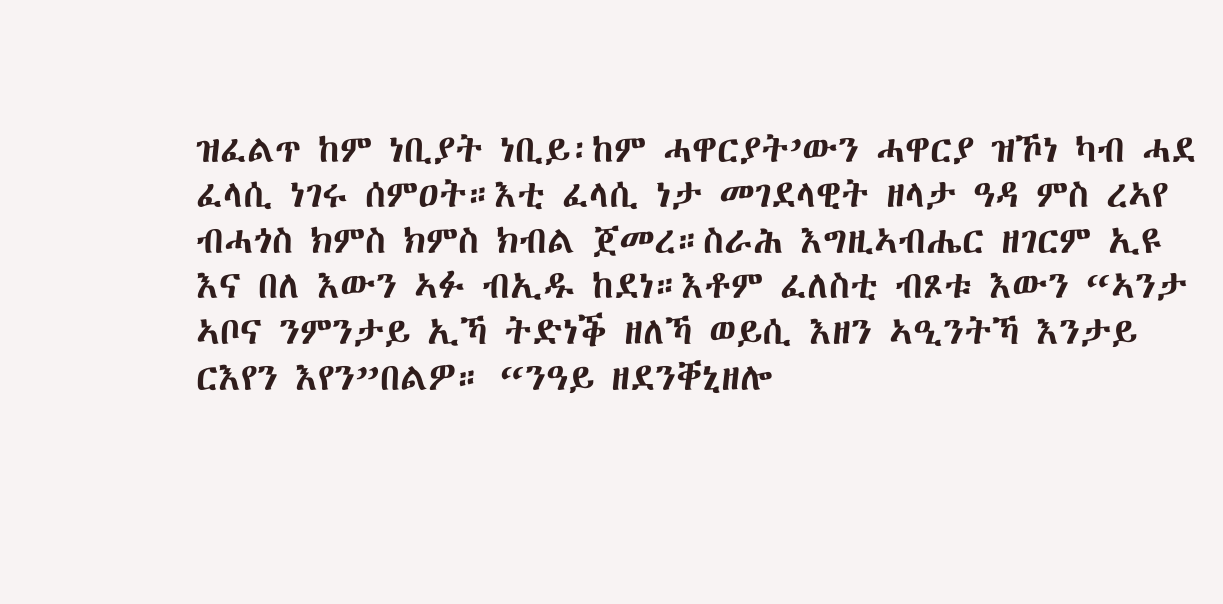ዝፈልጥ ከም ነቢያት ነቢይ፡ከም ሓዋርያት’ውን ሓዋርያ ዝኾነ ካብ ሓደ ፈላሲ ነገሩ ሰምዐት።እቲ ፈላሲ ነታ መገደላዊት ዘላታ ዓዳ ምስ ረኣየ ብሓጎስ ክምስ ክምስ ክብል ጀመረ።ስራሕ እግዚኣብሔር ዘገርም ኢዩ እና በለ እውን ኣፉ ብኢዱ ከደነ።እቶም ፈለስቲ ብጾቱ እውን “ኣንታ ኣቦና ንምንታይ ኢኻ ትድነቕ ዘለኻ ወይሲ እዘን ኣዒንትኻ እንታይ ርእየን እየን”በልዎ። “ንዓይ ዘደንቐኒዘሎ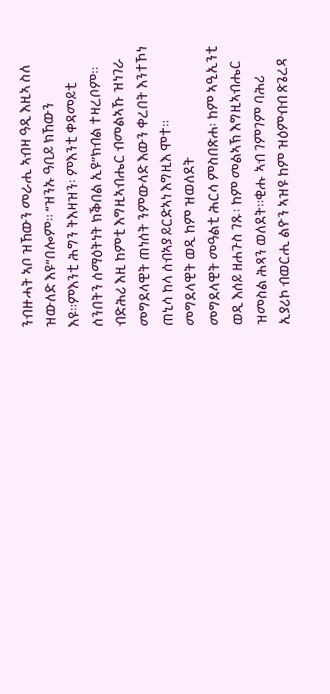ንብዙሓት ኣቦ ዝኸውን መራሒ ኣብዛ ዓዲ እዚኣ ስለ ዝውለድ እዩ”በሎም። “ዝንኡ ዓቢይ ክኸውን እዩ።ምእንቲ ሕግን ትእዛዝን፡ ምእንቲ ቀዳመይቲ ሰንበትን ሰማዕትነት ክቕበል ኢዩ”ክብል ተዛረቦም።
ብድሕሪ እዚ ከምቲ እግዚኣብሔር ብመልኣኹ ዝነገራ መግደላዊት ጠነሰት ንምውላድ እውን ቀረበት እንተኾነ ጠኒሳ ከላ ሰብኣያ ይርድኣነ እግዚእ ሞተ።
መግደላዊት ወዲ ከም ዝወለደት
መግደላዊት መዓልቲ ሕርሳ ምስበጽሐ፡ ከም ኣዒኢንቲ ወዲ እሰይ ዘሐጉስ ገጹ፡ ከም መልኣኽ እግዚኣብሔር ዝመስል ሕጻን ወለደት።ቂሑ ኣብ ገምገም ባሕሪ ኢያሪኮ ብወርሒ ልዮን ኣዝዩ ከም ዝዕምብብ ጽጌረዳ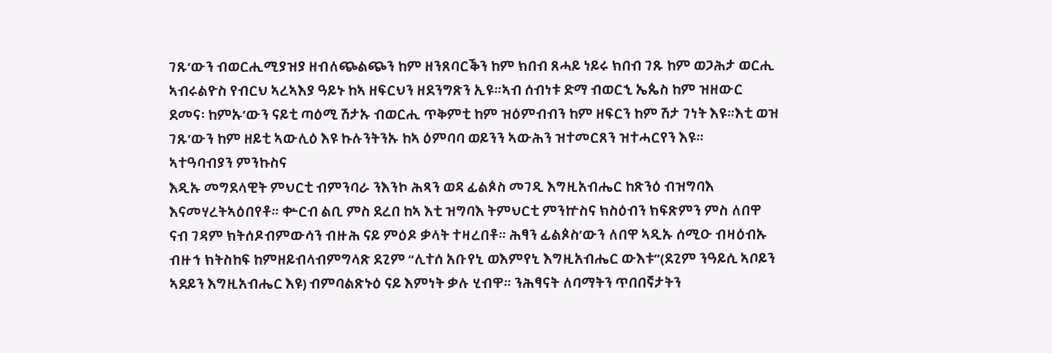ገጹ’ውን ብወርሒሚያዝያ ዘብለጭልጭን ከም ዘንጸባርቕን ከም ክበብ ጸሓይ ነይሩ ክበብ ገጹ ከም ወጋሕታ ወርሒ ኣብሩልዮስ የብርህ ኣረኣእያ ዓይኑ ከኣ ዘፍርህን ዘደንግጽን ኢዩ።ኣብ ሰብነቱ ድማ ብወርኂ ኤጴስ ከም ዝዘውር ደመና፡ ከምኡ’ውን ናይቲ ጣዕሚ ሽታኡ ብወርሒ ጥቅምቲ ከም ዝዕምብብን ከም ዘፍርን ከም ሽታ ገነት እዩ።እቲ ወዝ ገጹ’ውን ከም ዘይቲ ኣውሊዕ እዩ ኩሉንትንኡ ከኣ ዕምባባ ወይንን ኣውሕን ዝተመርጸን ዝተሓርየን እዩ።
ኣተዓባብያን ምንኩስና
እዲኡ መግደላዊት ምህርቲ ብምንባራ ንእንኮ ሕጻን ወዳ ፊልጶስ መገዲ እግዚአብሔር ከጽንዕ ብዝግባእ እናመሃረትኣዕበየቶ። ቍርብ ልቢ ምስ ደረበ ከኣ እቲ ዝግባእ ትምህርቲ ምንኵስና ክስዕብን ክፍጽምን ምስ ለበዋ ናብ ገዳም ክትሰዶብምውሳን ብዙሕ ናይ ምዕዶ ቃላት ተዛረበቶ። ሕፃን ፊልጶስ’ውን ለበዋ ኣዲኡ ሰሚዑ ብዛዕብኡ ብዙኅ ክትስከፍ ከምዘይብላብምግላጽ ደጊም “ሊተሰ አቡየኒ ወእምየኒ እግዚአብሔር ውእቱ”(ደጊም ንዓይሲ ኣቦይን ኣደይን እግዚአብሔር እዩ) ብምባልጽኑዕ ናይ እምነት ቃሉ ሂብዋ። ንሕፃናት ለባማትን ጥበበኛታትን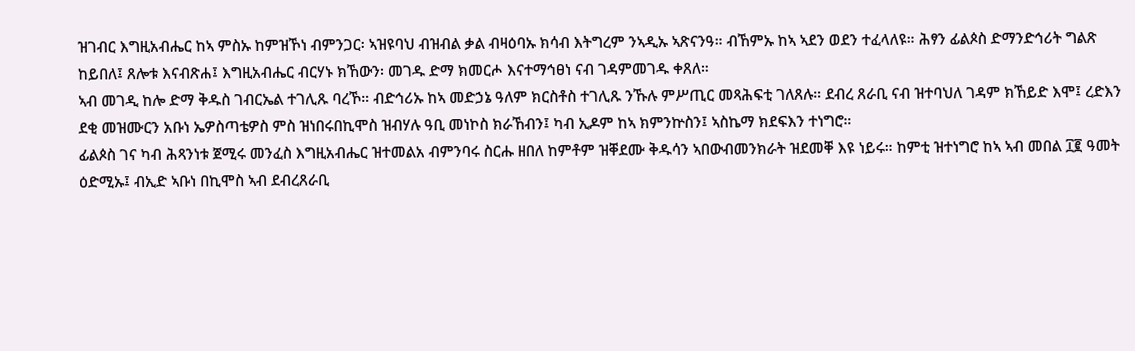ዝገብር እግዚአብሔር ከኣ ምስኡ ከምዝኾነ ብምንጋር፡ ኣዝዩባህ ብዝብል ቃል ብዛዕባኡ ክሳብ እትግረም ንኣዲኡ ኣጽናንዓ። ብኸምኡ ከኣ ኣደን ወደን ተፈላለዩ። ሕፃን ፊልጶስ ድማንድኅሪት ግልጽ ከይበለ፤ ጸሎቱ እናብጽሐ፤ እግዚአብሔር ብርሃኑ ክኸውን፡ መገዱ ድማ ክመርሖ እናተማኅፀነ ናብ ገዳምመገዱ ቀጸለ።
ኣብ መገዲ ከሎ ድማ ቅዱስ ገብርኤል ተገሊጹ ባረኾ። ብድኅሪኡ ከኣ መድኃኔ ዓለም ክርስቶስ ተገሊጹ ንኹሉ ምሥጢር መጻሕፍቲ ገለጸሉ። ደብረ ጸራቢ ናብ ዝተባህለ ገዳም ክኸይድ እሞ፤ ረድእን ደቂ መዝሙርን አቡነ ኤዎስጣቴዎስ ምስ ዝነበሩበኪሞስ ዝብሃሉ ዓቢ መነኮስ ክራኸብን፤ ካብ ኢዶም ከኣ ክምንኵስን፤ ኣስኬማ ክደፍእን ተነግሮ።
ፊልጶስ ገና ካብ ሕጻንነቱ ጀሚሩ መንፈስ እግዚአብሔር ዝተመልአ ብምንባሩ ስርሑ ዘበለ ከምቶም ዝቐደሙ ቅዱሳን ኣበውብመንክራት ዝደመቐ እዩ ነይሩ። ከምቲ ዝተነግሮ ከኣ ኣብ መበል ፲፪ ዓመት ዕድሚኡ፤ ብኢድ ኣቡነ በኪሞስ ኣብ ደብረጸራቢ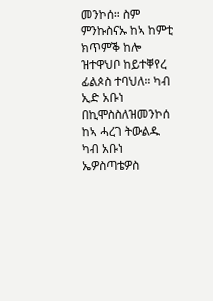መንኮሰ። ስም ምንኩስናኡ ከኣ ከምቲ ክጥምቕ ከሎ ዝተዋህቦ ከይተቐየረ ፊልጶስ ተባህለ። ካብ ኢድ አቡነ በኪሞስስለዝመንኮሰ ከኣ ሓረገ ትውልዱ ካብ አቡነ ኤዎስጣቴዎስ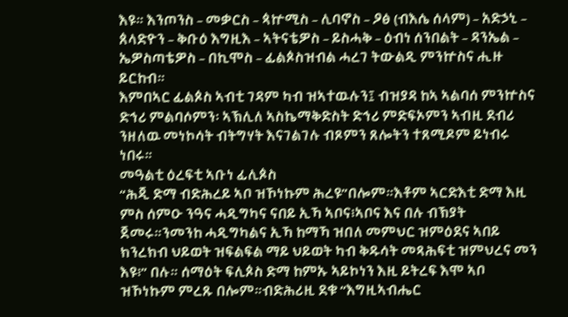እዩ። እንጦንስ – መቃርስ – ጳኵሚስ – ሊባኖስ – ዖፅ (ብእሴ ሰላም) – አድኃኒ – ጰላድዮን – ቅቡዕ እግዚእ – ኣትናቴዎስ – ይስሓቅ – ዕብነ ሰንበልት – ዳንኤል – ኤዎስጣቴዎስ – በኪሞስ – ፊልጶስዝብል ሓረገ ትውልዲ ምንኵስና ሒዙ ይርከብ።
እምበኣር ፊልጶስ ኣብቲ ገዳም ካብ ዝኣተዉሉን፤ ብዝያዳ ከኣ ኣልባሰ ምንኵስና ድኅሪ ምልባሶምን፡ ኣኽሊለ ኣስኬማቅድስት ድኅሪ ምድፍኦምን ኣብዚ ደብሪ ንዘለዉ መነኮሳት ብትግሃት እናገልገሉ ብጾምን ጸሎትን ተጸሚዶም ይነብሩ ነበሩ።
መዓልቲ ዕረፍቲ ኣቡነ ፊሊጶስ
“ሕጂ ድማ ብድሕረይ ኣቦ ዝኾነኩም ሕረዩ”በሎም።እቶም ኣርድእቲ ድማ እዚ ምስ ሰምዑ ንዓና ሓዲግካና ናበይ ኢኻ ኣቦና፧ኣቦና እና በሉ ብኽያት ጀመሩ።ንመንከ ሓዲግካልና ኢኻ ከማኻ ዝበለ መምህር ዝምዕደና ኣበይ ክንረክብ ህይወት ዝፍልፍል ማይ ህይወት ካብ ቅዱሳት መጻሕፍቲ ዝምህረና መን እዩ፧” በሉ። ሰማዕት ፍሊጶስ ድማ ከምኡ ኣይኮነን እዚ ይትረፍ እሞ ኣቦ ዝኾነኩም ምረጹ በሎም።ብድሕሪዚ ደቁ “እግዚኣብሔር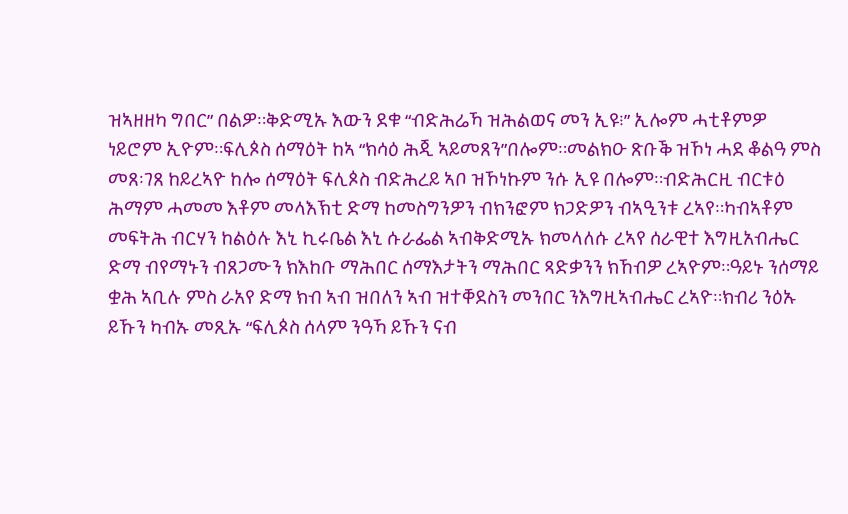ዝኣዘዘካ ግበር” በልዎ።ቅድሚኡ እውን ደቁ “ብድሕሬኻ ዝሕልወና መን ኢዩ፧” ኢሎም ሓቲቶምዎ ነይሮም ኢዮም።ፍሊጶስ ሰማዕት ከኣ “ክሳዕ ሕጂ ኣይመጸን”በሎም።መልክዑ ጽቡቕ ዝኾነ ሓደ ቆልዓ ምስ መጸ፡ገጸ ከይረኣዮ ከሎ ሰማዕት ፍሊጶስ ብድሕረይ ኣቦ ዝኾነኩም ንሱ ኢዩ በሎም።ብድሕርዚ ብርቱዕ ሕማም ሓመመ እቶም መላእኽቲ ድማ ከመስግንዎን ብክንፎም ክጋድዎን ብኣዒንቱ ረኣየ።ካብኣቶም መፍትሕ ብርሃን ከልዕሉ እኒ ኪሩቤል እኒ ሱራፌል ኣብቅድሚኡ ክመላለሱ ረኣየ ሰራዊተ እግዚአብሔር ድማ ብየማኑን ብጸጋሙን ክእከቡ ማሕበር ሰማእታትን ማሕበር ጻድቃንን ክኸብዎ ረኣዮም።ዓይኑ ንሰማይ ቋሕ ኣቢሉ ምስ ራአየ ድማ ክብ ኣብ ዝበለን ኣብ ዝተቐደስን መንበር ንእግዚኣብሔር ረኣዮ።ክብሪ ንዕኡ ይኹን ካብኡ መጺኡ “ፍሊጶስ ሰላም ንዓኻ ይኹን ናብ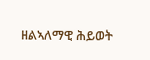ዘልኣለማዊ ሕይወት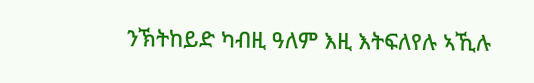ንኽትከይድ ካብዚ ዓለም እዚ እትፍለየሉ ኣኺሉ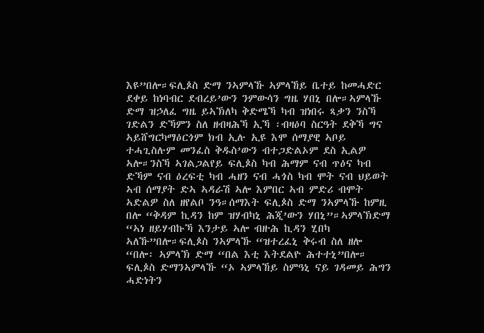እዩ”በሎ።ፍሊጶስ ድማ ንኣምላኹ ኣምላኸይ ቤተይ ከመሓድር ደቀይ ከነባብር ደብረይ’ውን ንምውሳን ግዜ ሃበኒ በሎ።ኣምላኹ ድማ ዝኃለፈ ግዜ ይኣኽለካ ቅድሜኻ ካብ ዝነበሩ ጻቃን ንስኻ ገድልን ድኻምን ስለ ዘብዛሕኻ ኢኻ ፡ብዛዕባ ስርዓት ደቅኻ ግና ኣይሸግርካማዕርጎም ክብ ኢሉ ኢዩ እሞ ሰማያዊ ኣቦይ ተሓጊስሉም መንፈስ ቅዱስ’ውን ብተጋድልኦም ደስ ኢልዎ ኣሎ።ንስኻ ኣገልጋልየይ ፍሊጶስ ካብ ሕማም ናብ ጥዕና ካብ ድኻም ናብ ዕረፍቲ ካብ ሓዘን ናብ ሓጎስ ካብ ሞት ናብ ህይወት ኣብ ሰማያት ድኣ ኣዳራሽ ኣሎ እምበር ኣብ ምድሪ ብሞት ኣድልዎ ስለ ዘየልቦ ንዓ።ሰማእት ፍሊጶስ ድማ ንኣምላኹ ከምዚ በሎ “ቅዳም ኪዳን ከም ዝሃብካኒ ሕጂ’ውን ሃበኒ”።ኣምላኽድማ “ኣነ ዘይሃብኩኻ እንታይ ኣሎ ብዙሕ ኪዳን ሂበካ ኣለኹ”በሎ።ፍሊጶስ ንኣምላኹ “ዝተረፈኒ ቅሩብ ስለ ዘሎ “በሎ፡ ኣምላኽ ድማ “በል እቲ እትደልዮ ሕተተኒ”በሎ። ፍሊጶስ ድማንኣምላኹ “ኦ ኣምላኸይ ስምዓኒ ናይ ገዳመይ ሕግን ሓድነትን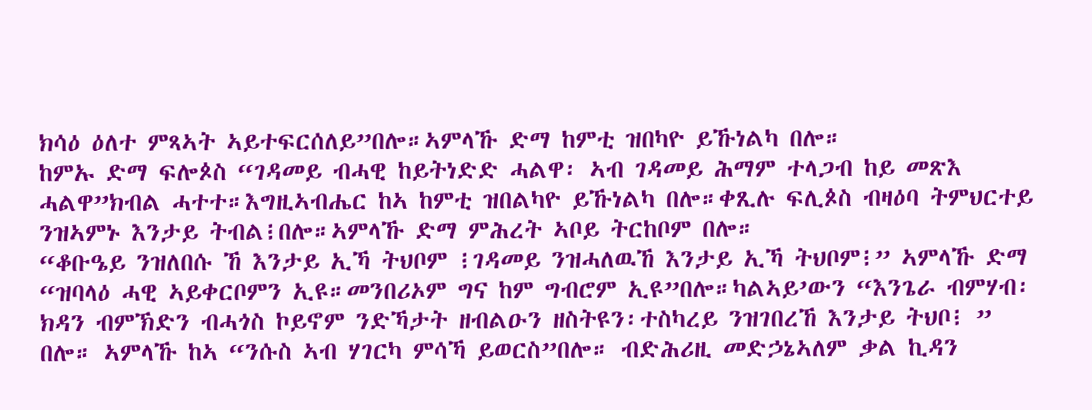ክሳዕ ዕለተ ምጻኣት ኣይተፍርሰለይ”በሎ።ኣምላኹ ድማ ከምቲ ዝበካዮ ይኹነልካ በሎ።
ከምኡ ድማ ፍሎጶስ “ገዳመይ ብሓዊ ከይትነድድ ሓልዋ፡ ኣብ ገዳመይ ሕማም ተላጋብ ከይ መጽእ ሓልዋ”ክብል ሓተተ።እግዚኣብሔር ከኣ ከምቲ ዝበልካዮ ይኹነልካ በሎ።ቀጺሉ ፍሊጶስ ብዛዕባ ትምህርተይ ንዝኣምኑ እንታይ ትብል፧በሎ።ኣምላኹ ድማ ምሕረት ኣቦይ ትርከቦም በሎ።
“ቆቡዔይ ንዝለበሱ ኸ እንታይ ኢኻ ትህቦም ፧ገዳመይ ንዝሓለዉኸ እንታይ ኢኻ ትህቦም፧” ኣምላኹ ድማ “ዝባላዕ ሓዊ ኣይቀርቦምን ኢዩ።መንበሪኦም ግና ከም ግብሮም ኢዩ”በሎ።ካልኣይ’ውን “እንጌራ ብምሃብ፡ ክዳን ብምኽድን ብሓጎስ ኮይኖም ንድኻታት ዘብልዑን ዘስትዩን፡ተስካረይ ንዝገበረኸ እንታይ ትህቦ፧ ” በሎ። ኣምላኹ ከኣ “ንሱስ ኣብ ሃገርካ ምሳኻ ይወርስ”በሎ። ብድሕሪዚ መድኃኔኣለም ቃል ኪዳን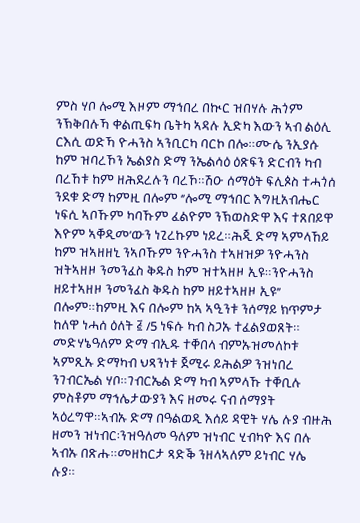ምስ ሃቦ ሎሚ እዞም ማኅበረ በኲር ዝበሃሉ ሕጎም ንኽቅበሉኻ ቀልጢፍካ ቤትካ ኣዳሉ ኢድካ እውን ኣብ ልዕሊ ርእሲ ወድኻ ዮሓንስ ኣንቢርካ ባርኮ በሎ።ሙሴ ንኢያሱ ከም ዝባረኾን ኤልያስ ድማ ንኤልሳዕ ዕጽፍን ድርብን ካብ በረኸቱ ከም ዘሕደረሉን ባረኾ።ሽዑ ሰማዕት ፍሊጶስ ተሓጎሰ ንደቁ ድማ ከምዚ በሎም ‘’ሎሚ ማኅበር እግዚአብሔር ነፍሲ ኣቦኹም ካባኹም ፈልዮም ንኽወስድዋ እና ተጸበይዋ እዮም ኣቐዲመ’ውን ነጊረኩም ነይረ።ሕጂ ድማ ኣምላኸይ ከም ዝኣዘዘኒ ንኣቦኹም ንዮሓንስ ተኣዘዝዎ ንዮሓንስ ዝትኣዘዞ ንመንፈስ ቅዱስ ከም ዝተኣዘዞ ኢዩ።ንዮሓንስ ዘይተኣዘዞ ንመንፈስ ቅዱስ ከም ዘይተኣዘዞ ኢዩ’’ በሎም።ከምዚ እና በሎም ከኣ ኣዒንቱ ንሰማይ ክጥምታ ከለዋ ነሓሰ ዕለት ፭ /5 ነፍሱ ካብ ስጋኡ ተፈልያወጸት። መድሃኔዓለም ድማ ብኢዱ ተቐበላ ብምኡዝመለኮቱ ኣምጺኡ ድማካብ ህጻንነቱ ጀሚሩ ይሕልዎ ንዝነበረ ንገብርኤል ሃቦ።ገብርኤል ድማ ካብ ኣምላኹ ተቐቢሉ ምስቶም ማኅሌታውያን እና ዘመሩ ናብ ሰማያት ኣዕረግዋ።ኣብኡ ድማ በዓልወዲ እሰይ ዳዊት ሃሌ ሉያ ብዙሕ ዘመን ዝነብር፡ንዝዓለመ ዓለም ዝነብር ሂብካዮ እና በሉ ኣብኡ በጽሑ።መዘከርታ ጻድቕ ንዘላኣለም ይነብር ሃሌ ሉያ።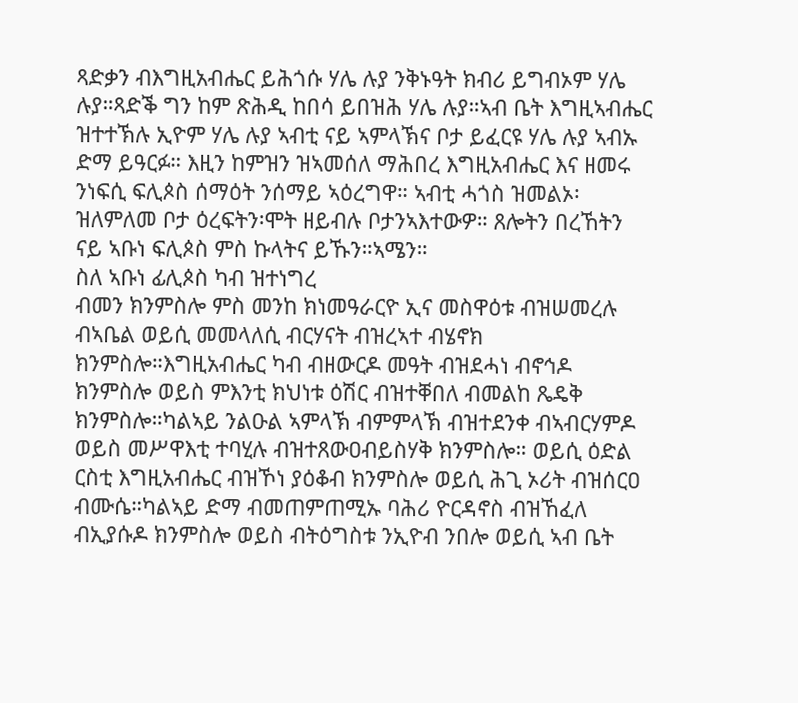ጻድቃን ብእግዚአብሔር ይሕጎሱ ሃሌ ሉያ ንቅኑዓት ክብሪ ይግብኦም ሃሌ ሉያ።ጻድቕ ግን ከም ጽሕዲ ከበሳ ይበዝሕ ሃሌ ሉያ።ኣብ ቤት እግዚኣብሔር ዝተተኽሉ ኢዮም ሃሌ ሉያ ኣብቲ ናይ ኣምላኽና ቦታ ይፈርዩ ሃሌ ሉያ ኣብኡ ድማ ይዓርፉ። እዚን ከምዝን ዝኣመሰለ ማሕበረ እግዚአብሔር እና ዘመሩ ንነፍሲ ፍሊጶስ ሰማዕት ንሰማይ ኣዕረግዋ። ኣብቲ ሓጎስ ዝመልኦ፡ዝለምለመ ቦታ ዕረፍትን፡ሞት ዘይብሉ ቦታንኣእተውዎ። ጸሎትን በረኸትን ናይ ኣቡነ ፍሊጶስ ምስ ኩላትና ይኹን።ኣሜን።
ስለ ኣቡነ ፊሊጶስ ካብ ዝተነግረ
ብመን ክንምስሎ ምስ መንከ ክነመዓራርዮ ኢና መስዋዕቱ ብዝሠመረሉ ብኣቤል ወይሲ መመላለሲ ብርሃናት ብዝረኣተ ብሄኖክ ክንምስሎ።እግዚአብሔር ካብ ብዘውርዶ መዓት ብዝደሓነ ብኖኅዶ ክንምስሎ ወይስ ምእንቲ ክህነቱ ዕሽር ብዝተቐበለ ብመልከ ጼዴቅ ክንምስሎ።ካልኣይ ንልዑል ኣምላኽ ብምምላኽ ብዝተደንቀ ብኣብርሃምዶ ወይስ መሥዋእቲ ተባሂሉ ብዝተጸውዐብይስሃቅ ክንምስሎ። ወይሲ ዕድል ርስቲ እግዚአብሔር ብዝኾነ ያዕቆብ ክንምስሎ ወይሲ ሕጊ ኦሪት ብዝሰርዐ ብሙሴ።ካልኣይ ድማ ብመጠምጠሚኡ ባሕሪ ዮርዳኖስ ብዝኸፈለ ብኢያሱዶ ክንምስሎ ወይስ ብትዕግስቱ ንኢዮብ ንበሎ ወይሲ ኣብ ቤት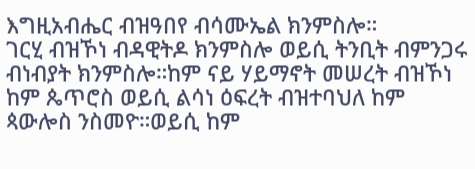እግዚአብሔር ብዝዓበየ ብሳሙኤል ክንምስሎ።
ገርሂ ብዝኾነ ብዳዊትዶ ክንምስሎ ወይሲ ትንቢት ብምንጋሩ ብነብያት ክንምስሎ።ከም ናይ ሃይማኖት መሠረት ብዝኾነ ከም ጴጥሮስ ወይሲ ልሳነ ዕፍረት ብዝተባህለ ከም ጳውሎስ ንስመዮ።ወይሲ ከም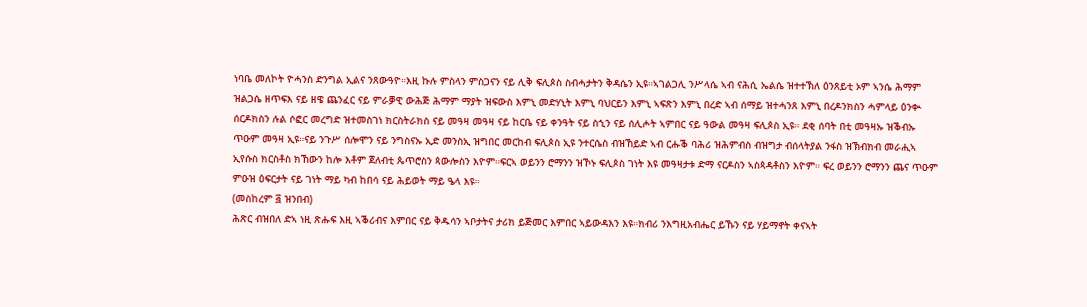ነባቤ መለኮት ዮሓንስ ድንግል ኢልና ንጸውዓዮ።እዚ ኩሉ ምስላን ምስጋናን ናይ ሊቅ ፍሊጶስ ስብሓታትን ቅዳሴን ኢዩ።ኣገልጋሊ ንሥላሴ ኣብ ናሕሲ ኤልሴ ዝተተኽለ ዕንጸይቲ ኦም ኣንሴ ሕማም ዝልጋሴ ዘጥፍእ ናይ ዘዌ ጨንፈር ናይ ምራቓዊ ውሕጅ ሕማም ማያት ዝፍውስ እምኒ መድሃኒት እምኒ ባህርይን እምኒ ኣፍጽን እምኒ በረድ ኣብ ሰማይ ዝተሓንጸ እምኒ በረዶንክስን ሓምላይ ዕንቊ ሰርዶክስን ሉል ሶፎር መረግድ ዝተመስገነ ክርስትራክስ ናይ መዓዛ መዓዛ ናይ ከርቤ ናይ ቀንዓት ናይ ስኂን ናይ ሰሊሖት ኣምበር ናይ ዓውል መዓዛ ፍሊጶስ ኢዩ። ደቂ ሰባት በቲ መዓዛኡ ዝቕብኡ ጥዑም መዓዛ ኢዩ።ናይ ንጉሥ ሰሎሞን ናይ ንግስናኡ ኢድ መንስኢ ዝግበር መርከብ ፍሊጶስ ኢዩ ንተርሴስ ብዝኸይድ ኣብ ርሑቕ ባሕሪ ዝሕምብስ ብዝግታ ብሰላትያል ንፋስ ዝኽብክብ መራሒኣ ኢየሱስ ክርስቶስ ክኸውን ከሎ እቶም ጀለብቲ ጴጥሮስን ጳውሎስን እዮም።ፍርኣ ወይንን ሮማንን ዝኾኑ ፍሊጶስ ገነት እዩ መዓዛታቱ ድማ ናርዶስን ኣስጳዳቶስን እዮም። ፍረ ወይንን ሮማንን ጨና ጥዑም ምዑዝ ዕፍርታት ናይ ገነት ማይ ካብ ከበሳ ናይ ሕይወት ማይ ዔላ እዩ።
(መስከረም ፭ ዝንበብ)
ሕጽር ብዝበለ ድኣ ነዚ ጽሑፍ እዚ ኣቕሪብና እምበር ናይ ቅዱሳን ኣቦታትና ታሪክ ይጅመር እምበር ኣይውዳእን እዩ።ክብሪ ንእግዚአብሔር ይኹን ናይ ሃይማኖት ቀናኣት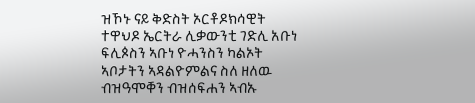ዝኾኑ ናይ ቅድስት ኦርቶዶክሳዊት ተዋህዶ ኤርትራ ሊቃውንቲ ገድሊ አቡነ ፍሊጶስን ኣቡነ ዮሓንስን ካልኦት ኣቦታትን ኣዳልዮምልና ስለ ዘለዉ ብዝዓሞቐን ብዝሰፍሐን ኣብኡ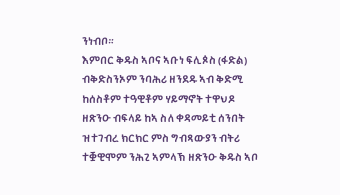ንነብቦ።
እምበር ቅዱስ ኣቦና ኣቡነ ፍሊጶስ (ፋድል) ብቅድስንኦም ንባሕሪ ዘንደዱ ኣብ ቅድሚ ከሰስቶም ተዓዊቶም ሃይማኖት ተዋህዶ ዘጽንዑ ብፍላይ ከኣ ስለ ቀዳመይቲ ሰንበት ዝተገብረ ክርክር ምስ ግብጻውያን ብትሪ ተቛዊሞም ንሕጊ ኣምላኽ ዘጽንዑ ቅዱስ ኣቦ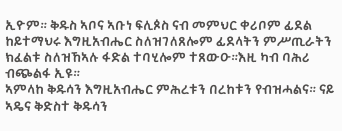ኢዮም። ቅዱስ ኣቦና ኣቡነ ፍሊጶስ ናብ መምህር ቀሪቦም ፊደል ከይተማህሩ እግዚአብሔር ስለዝገለጸሎም ፊደላትን ምሥጢራትን ክፈልቱ ስለዝኸኣሉ ፋድል ተባሂሎም ተጸውዑ።እዚ ካብ ባሕሪ ብጭልፋ ኢዩ።
ኣምላከ ቅዱሳን እግዚአብሔር ምሕረቱን በረከቱን የብዝሓልና። ናይ ኣዴና ቅድስተ ቅዱሳን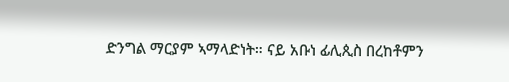ድንግል ማርያም ኣማላድነት። ናይ አቡነ ፊሊጲስ በረከቶምን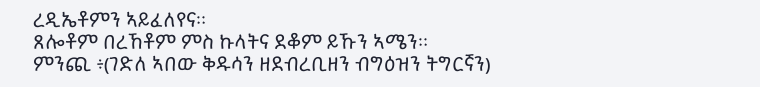ረዲኤቶምን ኣይፈለየና።
ጸሎቶም በረኸቶም ምስ ኩላትና ደቆም ይኹን ኣሜን።
ምንጪ ፥(ገድለ ኣበው ቅዱሳን ዘደብረቢዘን ብግዕዝን ትግርኛን)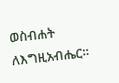ወስብሐት ለእግዚአብሔር።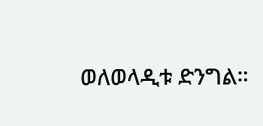ወለወላዲቱ ድንግል።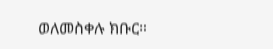ወለመስቀሉ ክቡር።